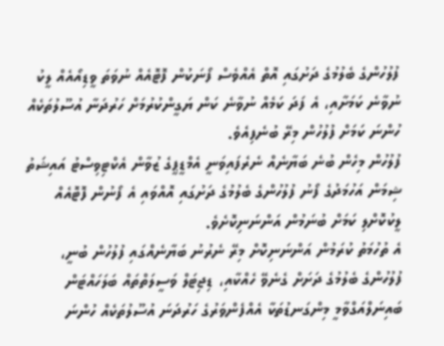ފުލުހުންގެ ބެލުމުގެ ދަށުގައި އޮތް އެއްވެސް ފޯނަކުން ފޮޓޮއެއް ނުވަތަ ވީޑިއޯއެއް ލީކު ނުވާނެ ކަމަށާއި، އެ ފަދަ ކަމެއް ނުވާނެ ކަން ޔަގީންކުރުމަށް ހަރުދަނާ އުސޫލުތަކެއް ހުންނަ ކަމަށް ފުލުހުން މިރޭ ބުނެފިއެވެ.
ފުލުހުން މިހެން ބުނެ ބަޔާނެއް ނެރެފައިވަނީ އެމްޑީޕީގެ ޒުވާން އެކްޓިވިސްޓު އައިޝަތު ޝިމަން އަހުމަދުގެ ފޯނު ފުލުހުންގެ ބެލުމުގެ ދަށުގައި އޮއްވައި އެ ފޯނުން ފޮޓޮއެއް ލީކުކޮށްލި ކަމަށް ބުނަމުން އަންނަނިކޮށެވެ.
އެ ތުހުމަތު ކުރަމުން އަންނަނިކޮށް މިރޭ ނެރުނު ބަޔާނެއްގައި ފުލުހުން ބުނީ، ފުލުހުންގެ ބެލުމުގެ ދަށަށް ގެނެވޭ ހެއްކާއި، ޑިޖިޓަލް ވަސީލަތްތައް ބަލަހައްޓަން ބައިނަލްއަގްވާމީ މިންގަނޑުތަކާ އެއްފެންވަރުގެ ހަރުދަނަ އުސޫލުތަކެއް ހުންނަ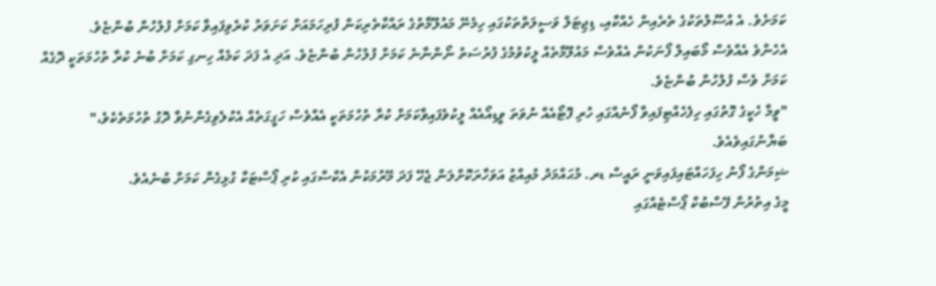ކަމަށެވެ. އެ އުސޫލުތަކުގެ ތެރެއިން ހެއްކާއި، ޑިޖިޓަލް ވަސީލަތްތަކުގައި ހިމެނޭ މައުލޫމާތުގެ ރައްކާތެރިކަން ފުރިހަމައަށް ކަށަވަރު ކުރެވިފައިވާ ކަމަށް ފުލުހުން ބުންޏެވެ.
އެހެންވެ އެއްވެސް މޯބައިލް ފޯނަކުން އެއްވެސް މައުލޫމާތެއް ލީކުވުމުގެ ފުރުސަތު ނޯންނާނެ ކަމަށް ފުލުހުން ބުންޏެވެ. އަދި އެ ފަދަ ކަމެއް ހިނގި ކަމަށް ބުނެ ކުރާ ތުހުމަތަކީ ދޮގެއް ކަމަށް ވެސް ފުލުހުން ބުންޏެވެ.
"ވީމާ ހެކީގެ ގޮތުގައި ހިފެހެއްޓިފައިވާ ފޯނެއްގައި ހުރި ފޮޓޯއެއް ނުވަތަ ވީޑިއޯއެއް ލީކުވެފައިވާކަމަށް ކުރާ ތުހުމަތަކީ އެއްވެސް ހަގީގަތެއް އެކުލެވިގެންނުވާ ދޮގު ތުހުމަތެކެވެ،" ބަޔާނުގައިވެއެވެ.
ޝިމަންގެ ފޯނު ހިފަހައްޓައިފައިވަނީ ރައީސް ޑރ. މުޙައްމަދު މުއިއްޒު އަވަހާރަކޮށްލަން ޖެހޭ ފަދަ މޭރުމަކުން އެކްސްގައި ކުރި ޕޯސްޓަކާ ގުޅިގެން ކަމަށް ބުނެއެވެ.
މީގެ އިތުރުން ފޭސްބުކް ޕޯސްޓެއްގައި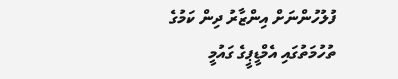ފުލުހުންނަށް އިންޒާރު ދިން ކަމުގެ ތުހުމަތުގައި އެމްޑީޕީގެ ގައުމީ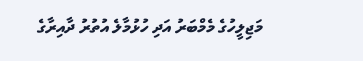މަޖިލީހުގެ މެމްބަރު އަދި ހުޅުމާލެ އުތުރު ދާއިރާގެ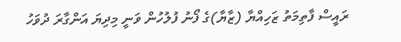ރައީސް ފާތިމަތު ޒަހިއްޔާ (ޒާޔާ)ގެ ފޯނު ފުލުހުން ވަނީ މިދިޔަ އަންގާރަ ދުވަހު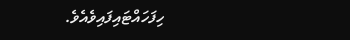ހިފަހައްޓައިފައިވެއެވެ.